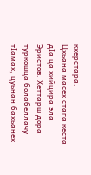кхерстара.
Цхьана масех стага кеста дӏа ца хийцира эла Эристов. Хеттарш дора туркошца болабеллачу тӏамах, цуьнан бахьанех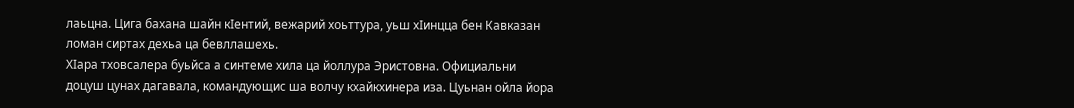лаьцна. Цига бахана шайн кӏентий, вежарий хоьттура, уьш хӏинцца бен Кавказан ломан сиртах дехьа ца бевллашехь.
Хӏара тховсалера буьйса а синтеме хила ца йоллура Эристовна. Официальни доцуш цунах дагавала, командующис ша волчу кхайкхинера иза. Цуьнан ойла йора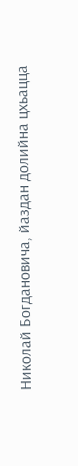Николай Богдановича, йаздан долийна цхьацца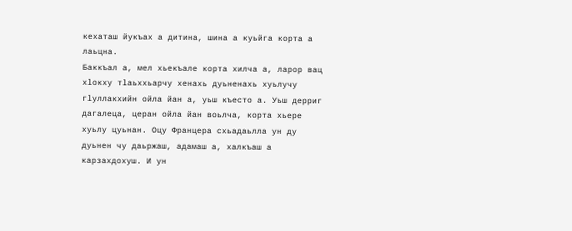кехаташ йукъах а дитина, шина а куьйга корта а лаьцна.
Баккъал а, мел хьекъале корта хилча а, ларор вац хӏокху тӏаьххьарчу хенахь дуьненахь хуьлучу гӏуллакхийн ойла йан а, уьш къесто а. Уьш дерриг дагалеца, церан ойла йан воьлча, корта хьере хуьлу цуьнан. Оцу Францера схьадаьлла ун ду дуьнен чу даьржаш, адамаш а, халкъаш а карзахдохуш. И ун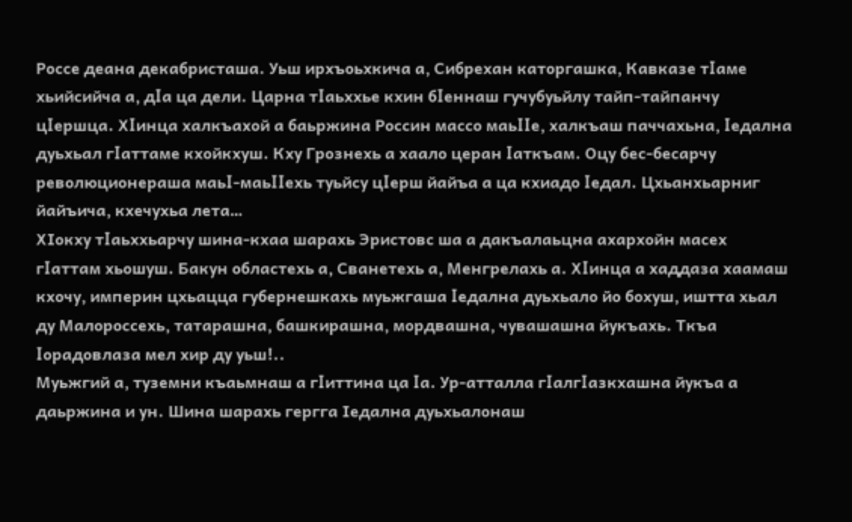Россе деана декабристаша. Уьш ирхъоьхкича а, Сибрехан каторгашка, Кавказе тӏаме хьийсийча а, дӏа ца дели. Царна тӏаьххье кхин бӏеннаш гучубуьйлу тайп-тайпанчу цӏершца. Хӏинца халкъахой а баьржина Россин массо маьӏӏе, халкъаш паччахьна, ӏедална дуьхьал гӏаттаме кхойкхуш. Кху Грознехь а хаало церан ӏаткъам. Оцу бес-бесарчу революционераша маьӏ-маьӏӏехь туьйсу цӏерш йайъа а ца кхиадо ӏедал. Цхьанхьарниг йайъича, кхечухьа лета…
ХІокху тӏаьххьарчу шина-кхаа шарахь Эристовс ша а дакъалаьцна ахархойн масех гӏаттам хьошуш. Бакун областехь а, Сванетехь а, Менгрелахь а. Хӏинца а хаддаза хаамаш кхочу, империн цхьацца губернешкахь муьжгаша ӏедална дуьхьало йо бохуш, иштта хьал ду Малороссехь, татарашна, башкирашна, мордвашна, чувашашна йукъахь. Ткъа ӏорадовлаза мел хир ду уьш!..
Муьжгий а, туземни къаьмнаш а гӏиттина ца ӏа. Ур-атталла гӏалгӏазкхашна йукъа а даьржина и ун. Шина шарахь гергга Іедална дуьхьалонаш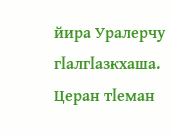йира Уралерчу гӏалгӏазкхаша. Церан тӏеман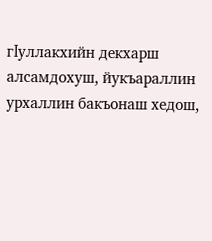гӏуллакхийн декхарш алсамдохуш, йукъараллин урхаллин бакъонаш хедош,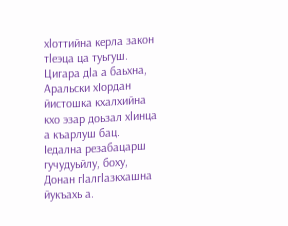хӏоттийна керла закон тӏеэца ца туьгуш. Цигара дӏа а баьхна, Аральски хІордан йистошка кхалхийна кхо эзар доьзал хӏинца а къарлуш бац.
Ӏедална резабацарш гучудуьйлу, боху, Донан гӏалгӏазкхашна йукъахь а.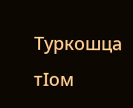Туркошца тӏом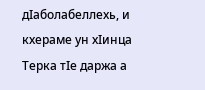дӏаболабеллехь, и кхераме ун хӏинца Терка тӏе даржа а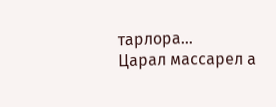тарлора…
Царал массарел а